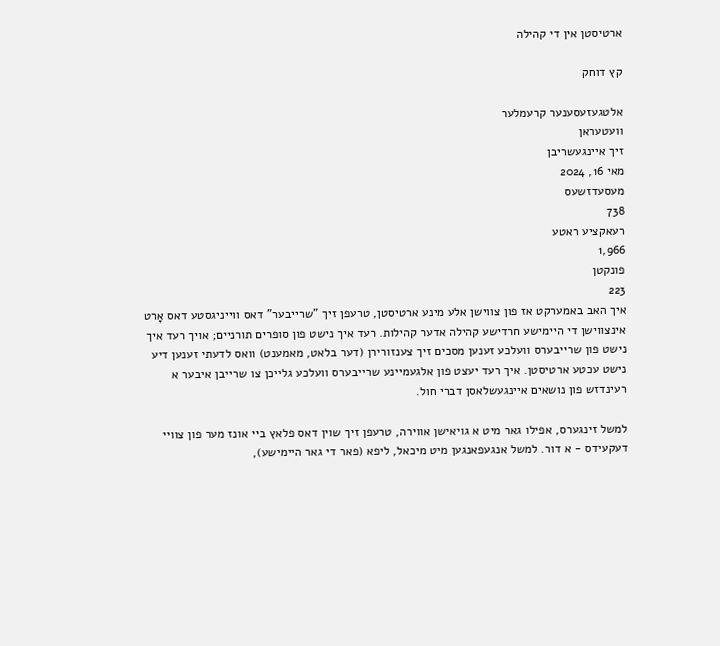ארטיסטן אין די קהילה

קץ דוחק

אלטגעזעסענער קרעמלער
וועטעראן
זיך איינגעשריבן
מאי 16, 2024
מעסעדזשעס
738
רעאקציע ראטע
1,966
פונקטן
223
איך האב באמערקט אז פון צווישן אלע מינע ארטיסטן, טרעפן זיך "שרייבער" דאס ווייניגסטע דאס אָרט אינצווישן די היימישע חרדישע קהילה אדער קהילות. רעד איך נישט פון סופרים תורניים; אויך רעד איך נישט פון שרייבערס וועלכע זענען מסכים זיך צענזורירן (דער בלאט, מאמענט) וואס לדעתי זענען דיע נישט עכטע ארטיסטן. איך רעד יעצט פון אלגעמיינע שרייבערס וועלכע גלייכן צו שרייבן איבער א רעינדזש פון נושאים איינגעשלאסן דברי חול.

למשל זינגערס, אפילו גאר מיט א גויאישן אווירה, טרעפן זיך שוין דאס פלאץ ביי אונז מער פון צוויי דעקעידס - א דור. למשל אנגעפאנגען מיט מיכאל, ליפא (פאר די גאר היימישע),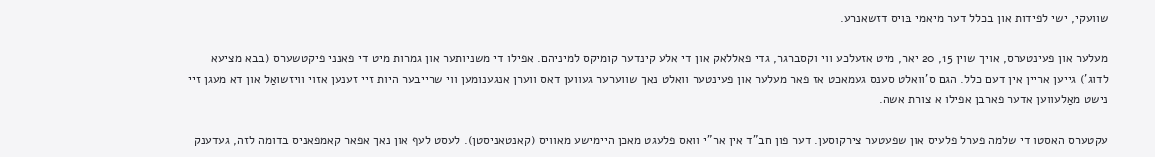שוועקי, ישי לפידות און בכלל דער מיאמי בּויס דזשאנרע.

מעלער און פעינטערס, אויך שוין 15, 20 יאר, מיט אזעלכע ווי וקסברגר, גדי פאללאק און די אלע קינדער קומיקס למיניהם. אפילו די משניותער און גמרות מיט די פאנני פיקטשערס (בבא מציעא לדוג') גייען אריין אין דעם כלל. הגם ס'וואלט סענס געמאכט אז פאר מעלער און פעינטער וואלט נאך שווערער געווען דאס ווערן אנגענומען ווי שרייבער היות זיי זענען אזוי וויזשואַל און דא מעגן זיי נישט מאַלעווען אדער פארבן אפילו א צורת אשה.

עקטערס האסטו די שלמה פערל פלעיס און שפעטער צירקוסען. דער פון חב"ד אין אר"י וואס פלעגט מאכן היימישע מאוויס (קאנטאניסטן). לעסט לעף און נאך אפאר קאמפאניס בדומה לזה, געדענק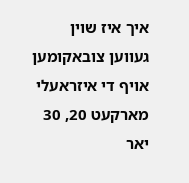איך איז שוין געווען צובאקומען אויף די איזראעלי מארקעט 20, 30 יאר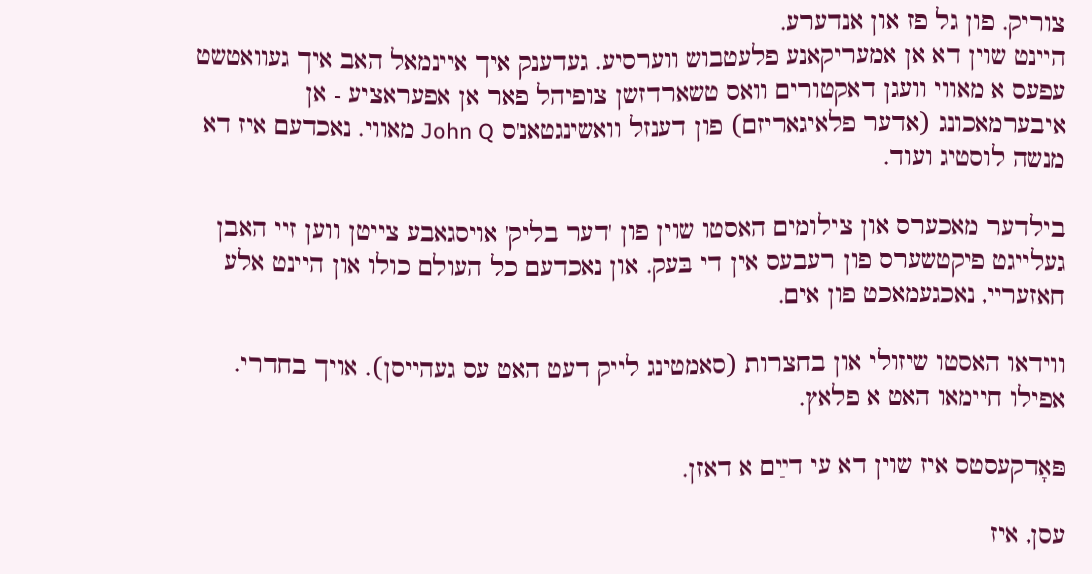צוריק. פון גל פז און אנדערע.
היינט שוין דא אן אמעריקאנע פלעטבוש ווערסיע. געדענק איך איינמאל האב איך געוואטשט עפעס א מאווי וועגן דאקטורים וואס טשארדזשן צופיהל פאר אן אפעראציע - אן איבערמאכונג (אדער פלאיגאריזם) פון דענזל וואשינגטאנ'ס John Q מאווי. נאכדעם איז דא מנשה לוסטיג ועוד.

בילדער מאכערס און צילומים האסטו שוין פון 'דער בליק' אויסגאבע צייטן ווען זיי האבן געלייגט פיקטשערס פון רעבעס אין די בּעק. און נאכדעם כל העולם כולו און היינט אלע חאזעריי, נאכגעמאכט פון אים.

ווידאו האסטו שיזולי און בחצרות (סאמטינג לייק דעט האט עס געהייסן). אויך בחדרי. אפילו חיימאו האט א פלאץ.

פּאָדקעסטס איז שוין דא עי דײַם א דאזן.

עסן, איז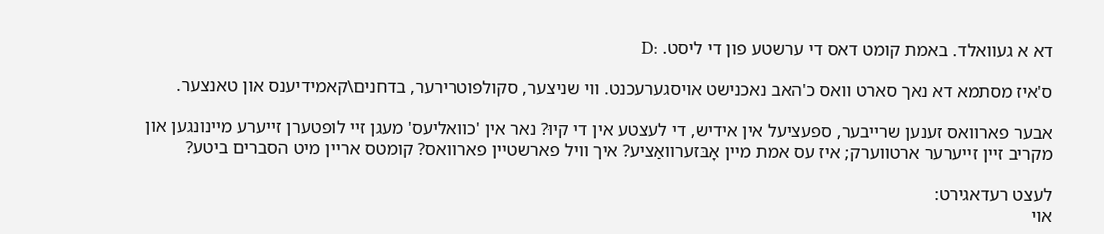דא א געוואלד. באמת קומט דאס די ערשטע פון די ליסט. :D

ס'איז מסתמא דא נאך סארט וואס כ'האב נאכנישט אויסגערעכנט. ווי שניצער, סקולפוטרירער, בדחנים\קאמידיענס און טאנצער.

אבער פארוואס זענען שרייבער, ספעציעל אין אידיש, די לעצטע אין די קיוּ? נאר אין 'כוואליעס' מעגן זיי לופטערן זייערע מיינונגען און מקריב זיין זייערער ארטווערק; איז עס אמת מיין אָבּזערוואַציע? איך וויל פארשטיין פארוואס? קומטס אריין מיט הסברים ביטע?

לעצט רעדאגירט:
אוי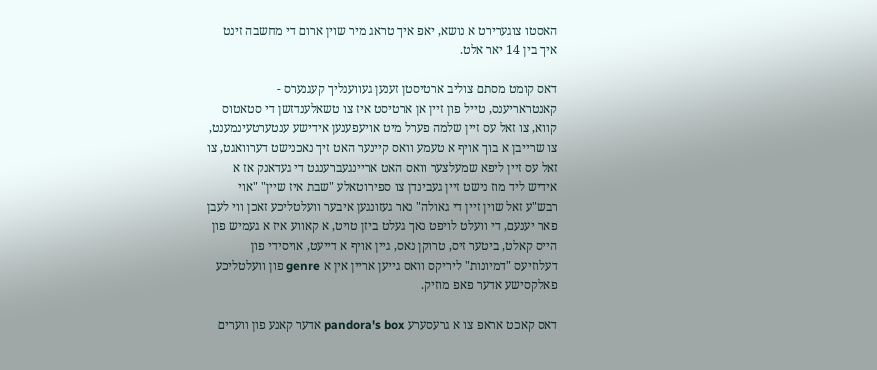האסטו צוגערירט א נושא, יאפ איך טראג מיר שוין ארום די מחשבה זינט איך בין 14 יאר אלט.

דאס קומט מסתם צוליב ארטיסטן זענען געווענליך קעגנערס - קאנטראריענס, טייל פון זיין אן ארטיסט איז צו טשאלענדזשן די סטאטוס קווא, צו זאל עס זיין שלמה פערל מיט אויעפענען אידישע ענטערטעינמענט, צו שרייבן א בוך אויף א טעמע וואס קיינער האט זיך נאכנישט דערוואגט, צו זאל עס זיין ליפא שמעלצער וואס האט אריינגעברענגט די געדאנק אז א אידיש ליד מוז נישט זיין געבינדן צו ספירוטאלע "שבת איז שיין" "אוי רבש"ע זאל שוין זיין די גאולה" נאר געזונגען איבער וועלטליכע זאכן ווי לעבן פאר יענעם, די וועלט לויפט נאך געלט ביזן טויט, א קאווע איז א געמיש פון הייס קאלט, ביטער זיס, טרוקן נאס, גיין אויף א דייעט, אויסידי פון דעלוזיעס "דמיונות" ליריקס וואס גייען אריין אין א genre פון וועלטליכע פאלקסישע אדער פאפ מוזיק.

דאס קאכט אראפ צו א גרעסערע pandora's box אדער קאנע פון ווערים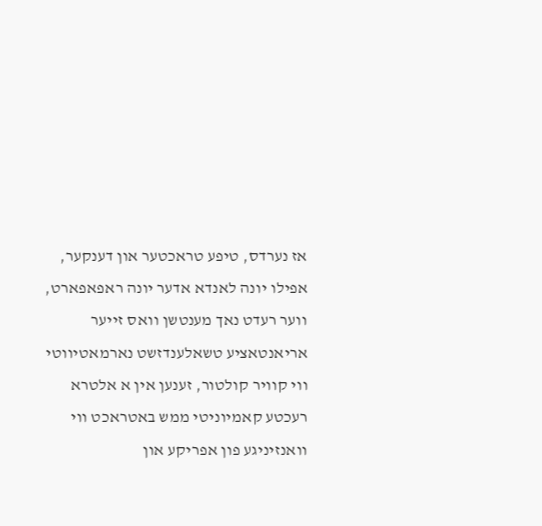אז נערדס, טיפע טראכטער און דענקער, אפילו יונה לאנדא אדער יונה ראפאפארט, ווער רעדט נאך מענטשן וואס זייער אריאנטאציע טשאלענדזשט נארמאטיווטי ווי קוויר קולטור, זענען אין א אלטרא רעכטע קאמיוניטי ממש באטראכט ווי וואנזיניגע פון אפריקע און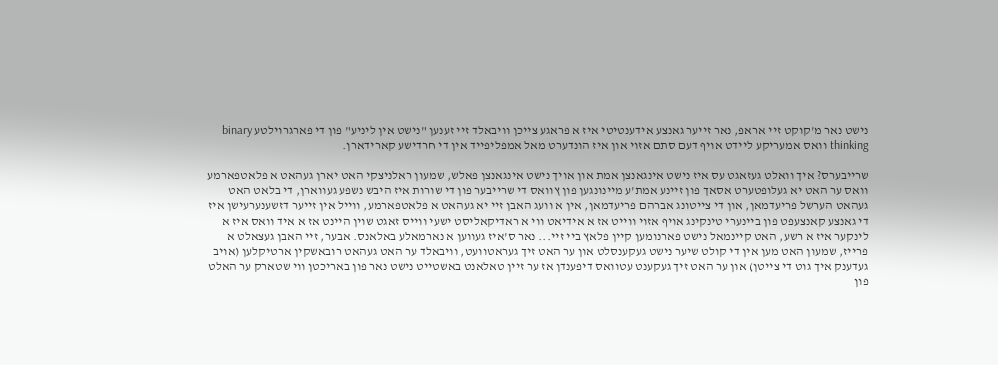נישט נאר מ'קוקט זיי אראפ, נאר זייער גאנצע אידענטיטי איז א פראגע צייכן וויבאלד זיי זענען "נישט אין ליניע" פון די פארגרוילטע binary thinking וואס אמעריקע ליידט אויף דעם סתם אזוי און איז הונדערט מאל אמפליפייד אין די חרדישע קארידארן.

שרייבערס? איך וואלט געזאגט עס איז נישט אינגאנצן אמת און אויך נישט אינגאנצן פאלש, שמעון ראלניצקי האט יארן געהאט א פלאטפארמע וואס ער האט יא געלופטערט אסאך פון זיינע אמת'ע מיינונגען פון ץוואס די שרייבער פון די שורות איז היבש נשפע געווארן, די בלאט האט געהאט הערשל פריעדמאן, און די צייטונג אברהם פריעדמאן, אין א וועג האבן זיי יא געהאט א פלאטפארמע, ווייל אין זייער דזשענערעישן איז די גאנצע קאנצעפט פון ביינערי טינקינג אויף אזוי ווייט אז א אידיאט ווי א ראדיקאליסט ישעי ווייס זאגט שוין היינט אז א איד וואס איז א לינקער איז א רשע, האט קיינמאל נישט פארנומען קיין פלאץ ביי זיי... נאר ס'איז געווען א נארמאלע באלאנס. אבער, זיי האבן געצאלט א פרייז, שמעון האט מען אין די קולט שיער נישט געקענסלט און ער האט זיך געראטוועט, וויבאלד ער האט געהאט רובאשקין ארטיקלען (אויב געדענק איך גוט די צייטן) און ער האט זיך געקענט עטוואס דיפענדן אז ער זיין טאלאנט באשטייט נישט נאר פון באריכטן ווי שטארק ער האלט פון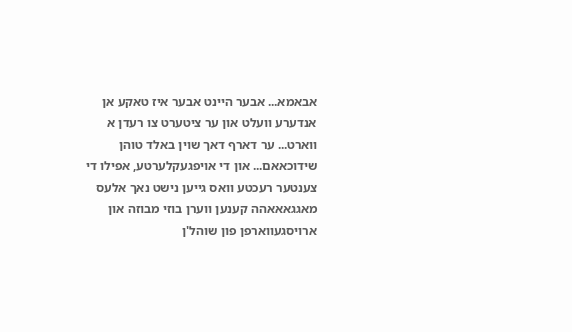אבאמא... אבער היינט אבער איז טאקע אן אנדערע וועלט און ער ציטערט צו רעדן א ווארט... ער דארף דאך שוין באלד טוהן שידוכאאם... און די אויפגעקלערטע, אפילו די צענטער רעכטע וואס גייען נישט נאך אלעס מאגגאאאהה קענען ווערן בוזי מבוזה און ארויסגעווארפן פון שוהל'ן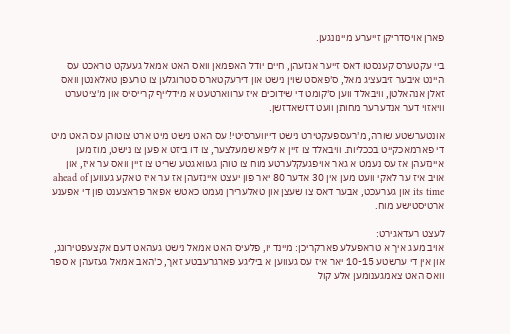פארן אויסדריקן זייערע מיינונגען.

ביי עקטערס קענסטו דאס זייער אנזעהן, חיים יודל האפמאן וואס האט אמאל געעקט טראכט עס היינט איבער זיבעציג מאל, ס'פאסט שוין נישט און דירעקטארס סטרוגלען צו טרעפן טאלאנטן וואס זאלן אנהאלטן, וויבאלד ווען ס'קומט די שידוכים איז ערווארטעט א מידלייף קרייסיס און מ'ציטערט וויאזוי דער אנדערער מחותן וועט דזשאדזשן.

אונטערשטע שורה, מ'רעספעקטירט נישט דייווערסיטי! עס האט נישט מיט ארט צוטוהן עס האט מיט די פארמאכקייט בככליות. וויבאלד צו זיין א ליפא שמעלצער, צו דו ביזט א פען צו נישט, מוז מען איינזעהן אז עס נעמט א גאר אויפגעקלערטע מוח צו טוהן געוואגטע שריט צו זיין וואס ער איז, און אויב איז ער לאקי וועט מען אין 30 אדער 80 יאר פון יעצט איינזעהן אז ער איז טאקע געווען ahead of its time און גערעכט, אבער דאס צו שעצן און טאלערירן נעמט כאטש אפאר פראצענט פון די אפענע ארטיסטישע מוח.

לעצט רעדאגירט:
אויב מעג איך א טראפעלע פארקריכן: מיינד יו, פלעיס האט אמאל נישט געהאט דעם אקצעפטירונג, און אין די ערשטע 10-15 יאר איז עס געווען א ביליגע פארגרעבטע זאך, כ'האב אמאל געזעהן א ספר וואס האט צאמגענומען אלע קול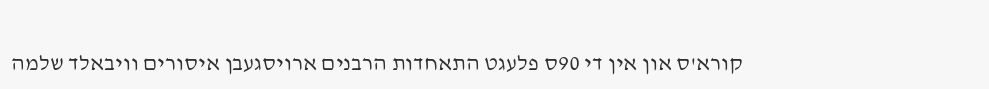קורא'ס און אין די 90ס פלעגט התאחדות הרבנים ארויסגעבן איסורים וויבאלד שלמה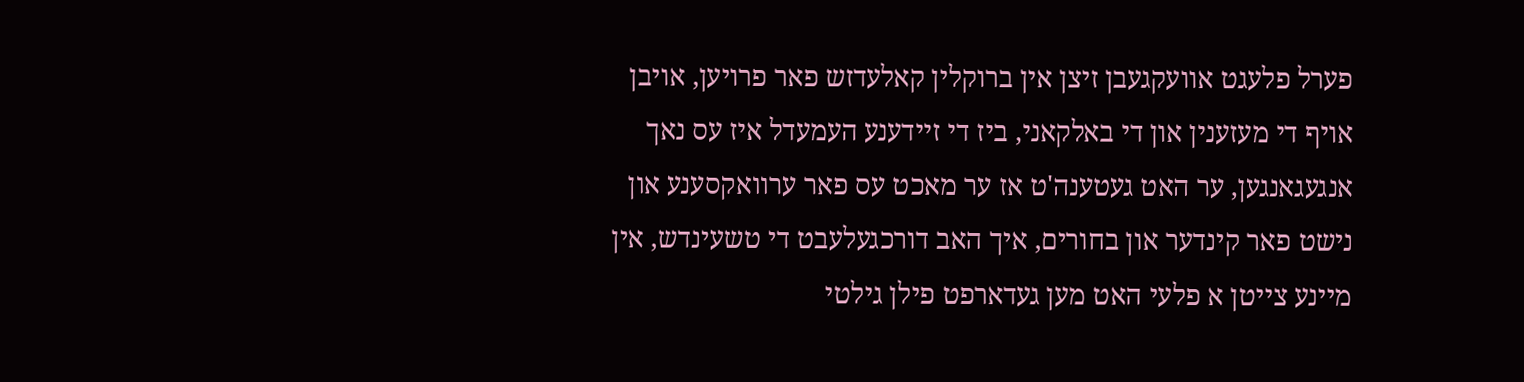פערל פלעגט אוועקגעבן זיצן אין ברוקלין קאלעדזש פאר פרויען, אויבן אויף די מעזענין און די באלקאני, ביז די זיידענע העמעדל איז עס נאך אנגעגאנגען, ער האט געטענה'ט אז ער מאכט עס פאר ערוואקסענע און נישט פאר קינדער און בחורים, איך האב דורכגעלעבט די טשעינדש, אין מיינע צייטן א פלעי האט מען געדארפט פילן גילטי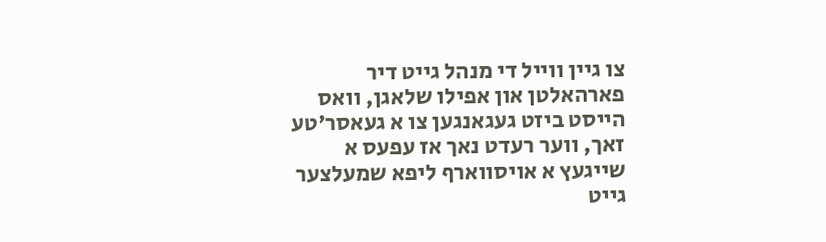צו גיין ווייל די מנהל גייט דיר פארהאלטן און אפילו שלאגן, וואס הייסט ביזט געגאנגען צו א געאסר'טע זאך, ווער רעדט נאך אז עפעס א שייגעץ א אויסווארף ליפא שמעלצער גייט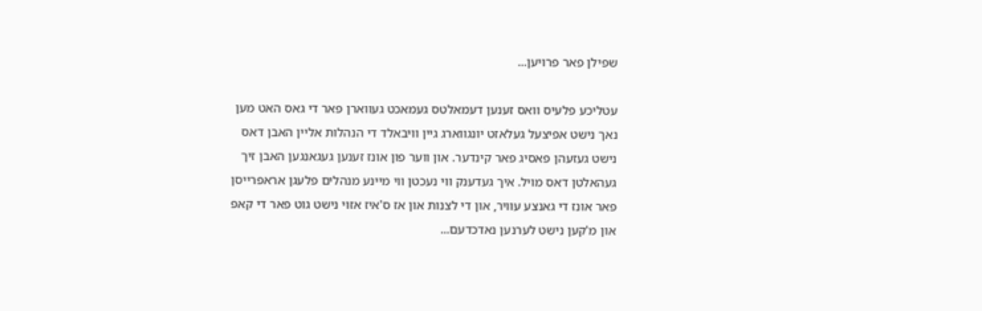שפילן פאר פרויען...

עטליכע פלעיס וואס זענען דעמאלטס געמאכט געווארן פאר די גאס האט מען נאך נישט אפיצעל געלאזט יונגווארג גיין וויבאלד די הנהלות אליין האבן דאס נישט געזעהן פאסיג פאר קינדער. און ווער פון אונז זענען געגאנגען האבן זיך געהאלטן דאס מויל. איך געדענק ווי נעכטן ווי מיינע מנהלים פלעגן אראפרייסן פאר אונז די גאנצע עוויר, און די לצנות און אז ס'איז אזוי נישט גוט פאר די קאפ און מ'קען נישט לערנען נאדכדעם...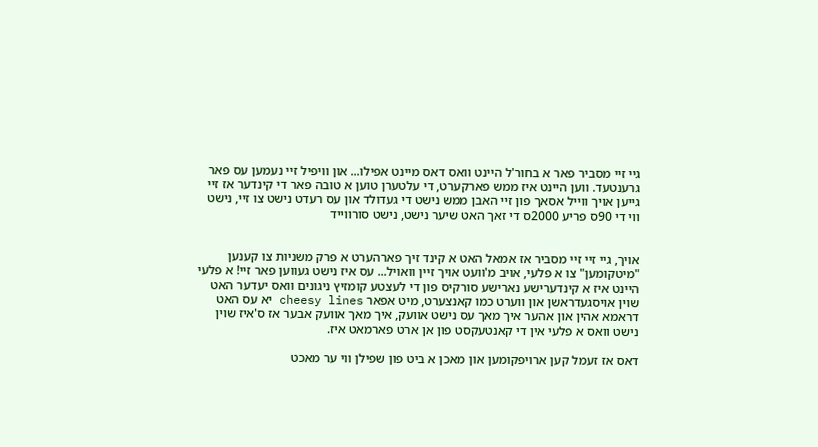גיי זיי מסביר פאר א בחור'ל היינט וואס דאס מיינט אפילו... און וויפיל זיי נעמען עס פאר גרענטעד. ווען היינט איז ממש פארקערט, די עלטערן טוען א טובה פאר די קינדער אז זיי גייען אויך ווייל אסאך פון זיי האבן ממש נישט די געדולד און עס רעדט נישט צו זיי, נישט ווי די 90ס פריע 2000ס די זאך האט שיער נישט, נישט סורווייד


אויך, גיי זיי זיי מסביר אז אמאל האט א קינד זיך פארהערט א פרק משניות צו קענען "מיטקומען" צו א פלעי, אויב מ'וועט אויך זיין וואויל... עס איז נישט געווען פאר זיי! א פלעי היינט איז א קינדערישע נארישע סורקיס פון די לעצטע קומזיץ ניגונים וואס יעדער האט שוין אויסגעדראשן און ווערט כמו קאנצערט, מיט אפאר cheesy lines יא עס האט דראמא אהין און אהער איך מאך עס נישט אוועק, איך מאך אוועק אבער אז ס'איז שוין נישט וואס א פלעי אין די קאנטעקסט פון אן ארט פארמאט איז.

דאס אז זעמל קען ארויפקומען און מאכן א ביט פון שפילן ווי ער מאכט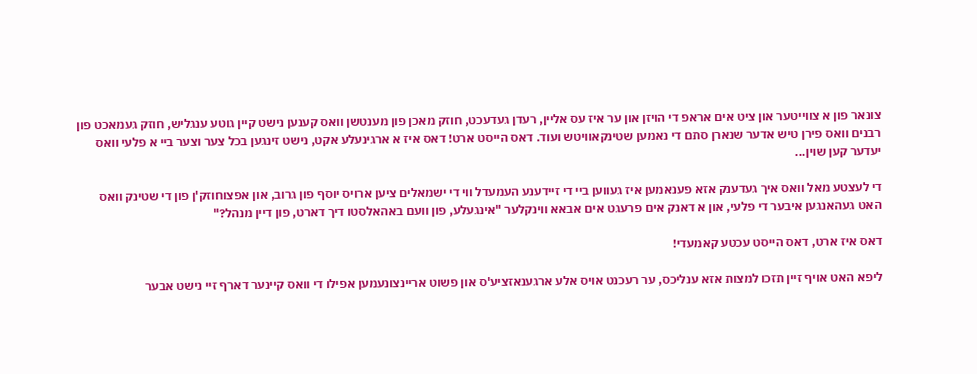צונאר פון א צווייטער און ציט אים אראפ די הויזן און ער איז עס אליין, רעדן געדעכט, חוזק מאכן פון מענטשן וואס קענען נישט קיין גוטע ענגליש, חוזק געמאכט פון רבנים וואס פירן טיש אדער שנארן סתם די נאמען שטינקאוויטש ועוד. דאס הייסט ארט! דאס איז א ארגינעלע אקט, נישט זינגען בכל צער וצער ביי א פלעי וואס יעדער קען שוין...

די לעצטע מאל וואס איך געדענק אזא פענאמען איז געווען ביי די זיידענע העמעדל ווי די ישמאלים ציען ארויס יוסף פון גרוב, און אפצוחוזק'ן פון די שטינק וואס האט געהאנגען איבער די פלעי, און א דאנק אים פרעגט אים אבאא ווינקלער "אינגעלע, פון וועם באהאלסטו דיך דארט, פון דיין מנהל?"

דאס איז ארט, דאס הייסט עכטע קאמעדי!

ליפא האט אויף זיין תזכו למצות אזא ענליכס, ער רעכנט אויס אלע ארגענאזציע'ס און פשוט אריינצונעמען אפילו די וואס קיינער דארף זיי נישט אבער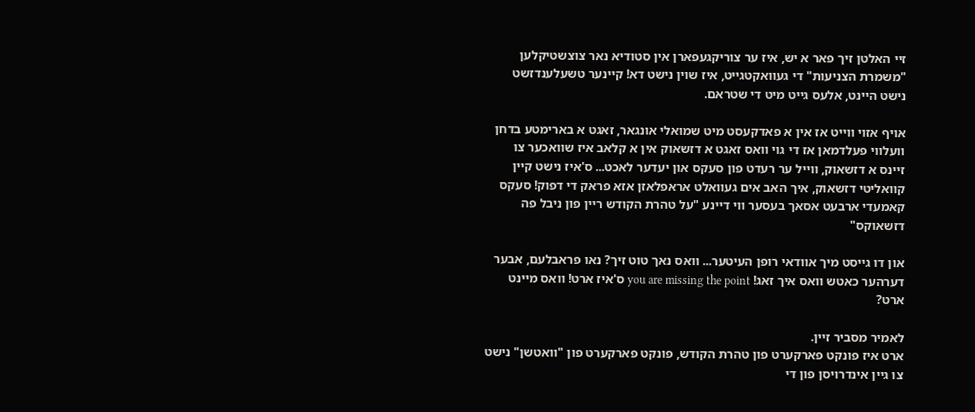זיי האלטן זיך פאר א יש, איז ער צוריקגעפארן אין סטודיא נאר צוצשטיקלען "משמרת הצניעות" די געוואקטגייט, איז שוין נישט דא! קיינער טשעלענדזשט נישט היינט, אלעס גייט מיט די שטראם.

אויף אזוי ווייט אז אין א פאדקעסט מיט שמואלי אונגאר, זאגט א בארימטע בדחן וועלווי פעלדמאן אז די גוי וואס זאגט א דזשאוק אין א קלאב איז שוואכער צו זיינס א דזשאוק, ווייל ער רעדט פון סעקס און יעדער לאכט... ס'איז נישט קיין קוואליטי דזשאוק, איך האב אים געוואלט אראפלאזן אזא פראק די דפוק! סעקס קאמעדי ארבעט אסאך בעסער ווי דיינע "על טהרת הקודש ריין פון ניבל פה דזשאוקס"

און דו גייסט מיך אוודאי רופן העיטער... וואס נאך טוט זיך? נאו פראבלעם, אבער דערהער כאטש וואס איך זאג! you are missing the point ס'איז ארט! וואס מיינט ארט?

לאמיר מסביר זיין.
ארט איז פונקט פארקערט פון טהרת הקודש, פונקט פארקערט פון "וואטשן" נישט צו גיין אינדרויסן פון די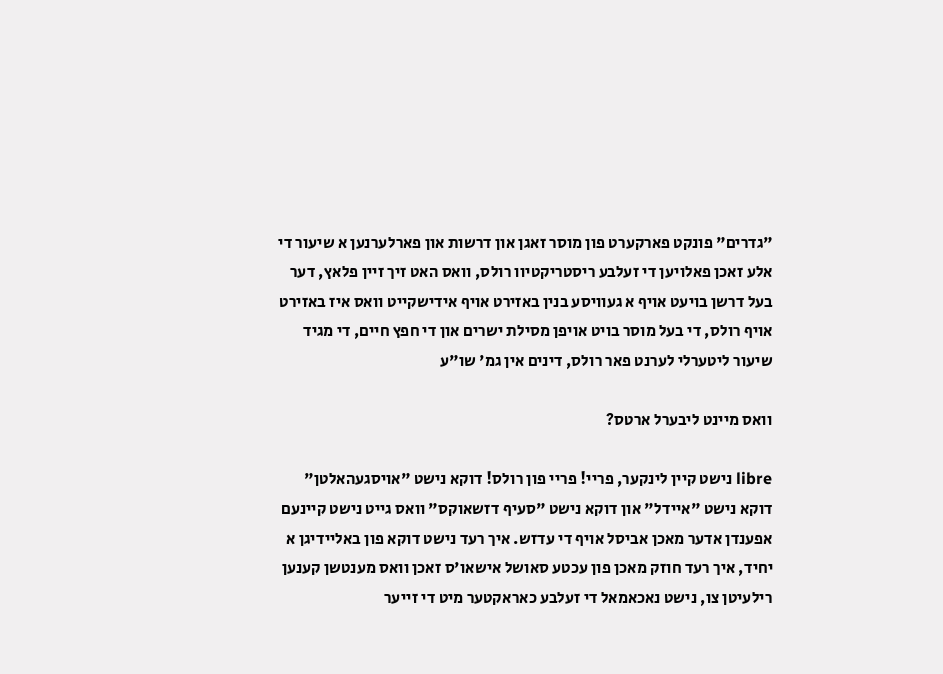"גדרים" פונקט פארקערט פון מוסר זאגן און דרשות און פארלערנען א שיעור די אלע זאכן פאלויען די זעלבע ריסטריקטיוו רולס, וואס האט זיך זיין פלאץ, דער בעל דרשן בויעט אויף א געוויסע בנין באזירט אויף אידישקייט וואס איז באזירט אויף רולס, די בעל מוסר בויט אויפן מסילת ישרים און די חפץ חיים, די מגיד שיעור ליטערלי לערנט פאר רולס, דינים אין גמ' שו"ע

וואס מיינט ליבערל ארטס?

libre נישט קיין לינקער, פריי! פריי פון רולס! דוקא נישט "אויסגעהאלטן" דוקא נישט "איידל" און דוקא נישט "סעיף דזשאוקס" וואס גייט נישט קיינעם אפענדן אדער מאכן אביסל אויף די עדזש. איך רעד נישט דוקא פון באליידיגן א יחיד, איך רעד חוזק מאכן פון עכטע סאושל אישאו'ס זאכן וואס מענטשן קענען רילעיטן צו, נישט נאכאמאל די זעלבע כאראקטער מיט די זייער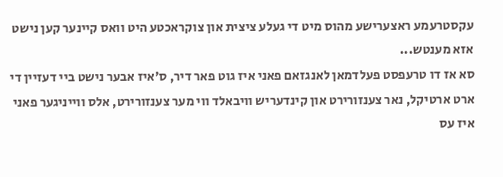עקסטרעמע ראצערישע מהוס מיט די געלע ציצית און צוקראכטע היט וואס קיינער קען נישט אזא מענטש...
סא אז דו טרעפסט פעלדמאן לאנגזאם פאני איז גוט פאר דיר, ס'איז אבער נישט ביי דעזיין די ארט ארטיקל, נאר צענזורירט און קינדעריש וויבאלד ווי מער צענזורירט, אלס ווייניגער פאני איז עס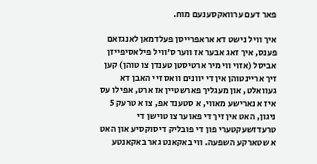פאר דעם ערוואקסענעם מוח.

איך וויל נישט דא אראפרייסן פעלדמאן לאנגזאם פענס, איך זאג אבער אז ווער ס'וויל פילאסיפייזן אביסל (אזוי ווי מיר ארטיסטן טענדן צו טוהן) קען זיך אריינטוהן אין די יוונים וואס זיי האבן דא געוואלט, און מעגליך פארשטיין אז ארט, אפילו עס איז א נארישע מאווי, א סטענד אפ, צו א טרעק 5 ניגון, האט אין זיך די פאוער צו טוישן די טרעדזשעקטערי פון די פובליק דיסוקסיע און האט א שטארקע השפעה. ווי באקאנט גאר באקאנטע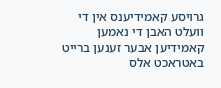גרויסע קאמידיענס אין די וועלט האבן די נאמען קאמידיען אבער זענען ברייט באטראכט אלס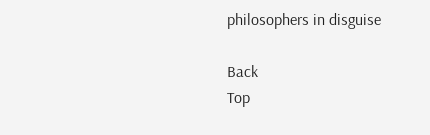philosophers in disguise

Back
Top